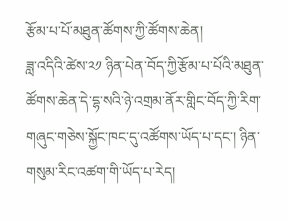རྩོམ་པ་པོ་མཐུན་ཚོགས་ཀྱི་ཚོགས་ཆེན།
ཟླ་འདིའི་ཚེས་༢༡ ཉིན་པེན་བོད་ཀྱི་རྩོམ་པ་པོའི་མཐུན་ཚོགས་ཆེན་དེ་དྷ་སའི་ཉེ་འགྲམ་ནོར་གླིང་བོད་ཀྱི་རིག་གཞུང་གཅེས་སྐྱོང་ཁང་དུ་འཚོགས་ཡོད་པ་དང་། ཉིན་གསུམ་རིང་འཚག་གི་ཡོད་པ་རེད།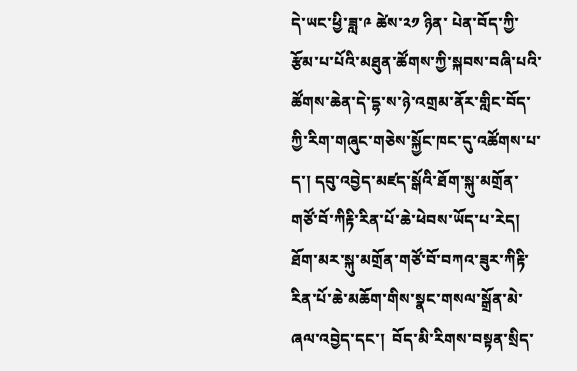དེ་ཡང་ཕྱི་ཟླ་༩ ཚེས་༢༡ ཉིན་ པེན་བོད་ཀྱི་རྩོམ་པ་པོའི་མཐུན་ཚོགས་ཀྱི་སྐབས་བཞི་པའི་ཚོགས་ཆེན་དེ་དྷ་ས་ཉེ་འགྲམ་ནོར་གླིང་བོད་ཀྱི་རིག་གཞུང་གཅེས་སྐྱོང་ཁང་དུ་འཚོགས་པ་ད་། དབུ་འབྱེད་མཛད་སྒོའི་ཐོག་སྐུ་མགྲོན་གཙོ་བོ་ཀིརྟི་རིན་པོ་ཆེ་ཕེབས་ཡོད་པ་རེད།
ཐོག་མར་སྐུ་མགྲོན་གཙོ་བོ་བཀའ་ཟུར་ཀིརྟི་རིན་པོ་ཆེ་མཆོག་གིས་སྣང་གསལ་སྒྲོན་མེ་ཞལ་འབྱེད་དང་།  བོད་མི་རིགས་བསྟན་སྲིད་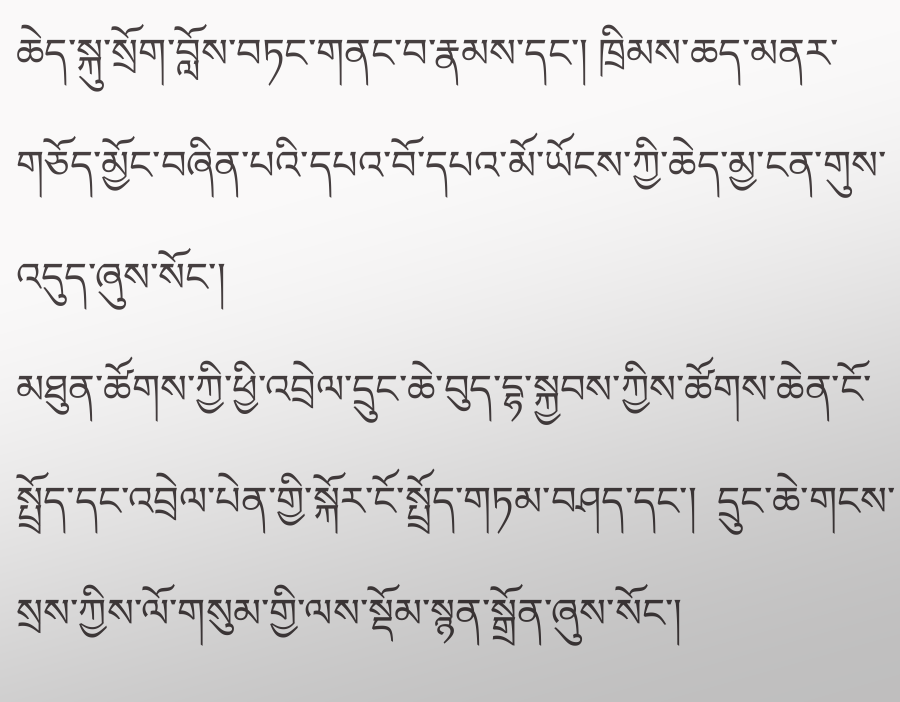ཆེད་སྐུ་སྲོག་བློས་བཏང་གནང་བ་རྣམས་དང་། ཁྲིམས་ཆད་མནར་གཅོད་མྱོང་བཞིན་པའི་དཔའ་བོ་དཔའ་མོ་ཡོངས་ཀྱི་ཆེད་མྱ་ངན་གུས་འདུད་ཞུས་སོང་།
མཐུན་ཚོགས་ཀྱི་ཕྱི་འབྲེལ་དྲུང་ཆེ་བུད་དྷ་སྐྱབས་ཀྱིས་ཚོགས་ཆེན་ངོ་སྤྲོད་དང་འབྲེལ་པེན་གྱི་སྐོར་ངོ་སྤྲོད་གཏམ་བཤད་དང་།  དྲུང་ཆེ་གངས་སྲས་ཀྱིས་ལོ་གསུམ་གྱི་ལས་སྡོམ་སྙན་སྒྲོན་ཞུས་སོང་།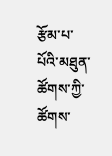རྩོམ་པ་པོའི་མཐུན་ཚོགས་ཀྱི་ཚོགས་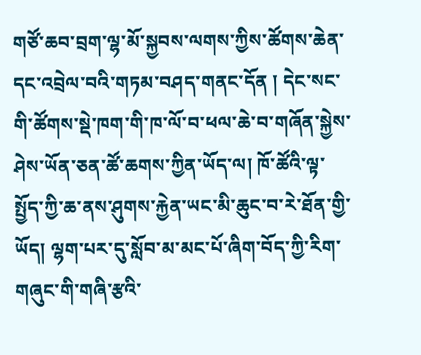གཙོ་ཆབ་བྲག་ལྷ་མོ་སྐྱབས་ལགས་ཀྱིས་ཚོགས་ཆེན་དང་འབྲེལ་བའི་གཏམ་བཤད་གནང་དོན ། དེང་སང་གི་ཚོགས་སྡེ་ཁག་གི་ཁ་ལོ་བ་ཕལ་ཆེ་བ་གཞོན་སྐྱེས་ཤེས་ཡོན་ཅན་ཚོ་ཆགས་ཀྱིན་ཡོད་ལ། ཁོ་ཚོའི་ལྟ་སྤྱོད་ཀྱི་ཆ་ནས་ཤུགས་རྐྱེན་ཡང་མི་ཆུང་བ་རེ་ཐོན་གྱི་ཡོད། ལྷག་པར་དུ་སློབ་མ་མང་པོ་ཞིག་བོད་ཀྱི་རིག་གཞུང་གི་གཞི་རྩའི་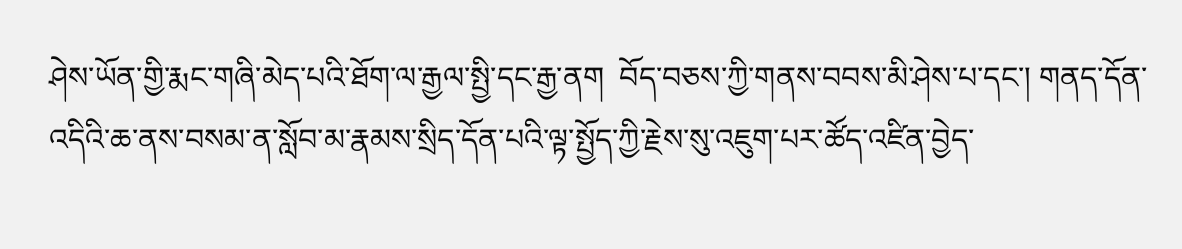ཤེས་ཡོན་གྱི་རྨང་གཞི་མེད་པའི་ཐོག་ལ་རྒྱལ་སྤྱི་དང་རྒྱ་ནག  བོད་བཅས་ཀྱི་གནས་བབས་མི་ཤེས་པ་དང་། གནད་དོན་འདིའི་ཆ་ནས་བསམ་ན་སློབ་མ་རྣམས་སྲིད་དོན་པའི་ལྟ་སྤྱོད་ཀྱི་རྗེས་སུ་འཇུག་པར་ཚོད་འཛིན་བྱེད་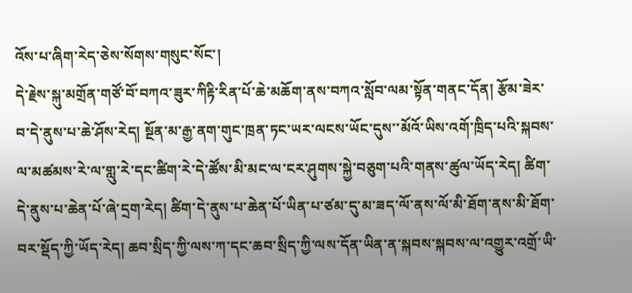འོས་པ་ཞིག་རེད་ཅེས་སོགས་གསུང་སོང་།
དེ་རྗེས་སྐུ་མགྲོན་གཙོ་བོ་བཀའ་ཟུར་ཀིརྟི་རིན་པོ་ཆེ་མཆོག་ནས་བཀའ་སློབ་ལམ་སྟོན་གནང་དོན། རྩོམ་ཟེར་བ་དེ་ནུས་པ་ཆེ་ཤོས་རེད། སྔོན་མ་རྒྱ་ནག་གུང་ཁྲན་ཏང་ཡར་ལངས་ཡོང་དུས་་མོའོ་ཡིས་འགོ་ཁྲིད་པའི་སྐབས་ལ་མཚམས་རེ་ལ་གླུ་རེ་དང་ཚིག་རེ་དེ་ཚོས་མི་མང་ལ་ངར་ཤུགས་སྐྱེ་བཅུག་པའི་གནས་ཚུལ་ཡོད་རེད། ཚིག་དེ་ནུས་པ་ཆེན་པོ་ཞེ་དྲག་རེད། ཚིག་དེ་ནུས་པ་ཆེན་པོ་ཡིན་པ་ཙམ་དུ་མ་ཟད་ལོ་ནས་ལོ་མི་ཐོག་ནས་མི་ཐོག་བར་སྡོད་ཀྱི་ཡོད་རེད། ཆབ་སྲིད་ཀྱི་ལས་ཀ་དང་ཆབ་སྲིད་ཀྱི་ལས་དོན་ཡིན་ན་སྐབས་སྐབས་ལ་འགྱུར་འགྲོ་ཡི་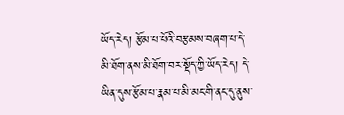ཡོད་རེད། རྩོམ་པ་པོའི་བརྩམས་བཞག་པ་དེ་མི་ཐོག་ནས་མི་ཐོག་བར་སྡོད་ཀྱི་ཡོད་རེད། དེ་ཡིན་དུས་རྩོམ་པ་རྣམ་པ་མི་མང་གི་ནང་དུ་ནུས་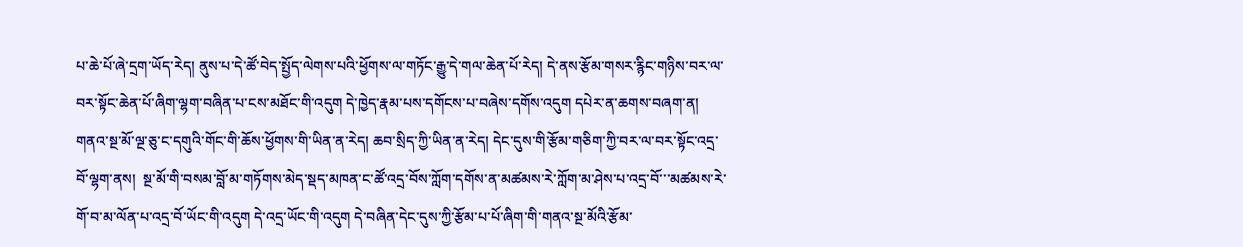པ་ཆེ་པོ་ཞེ་དྲག་ཡོད་རེད། ནུས་པ་དེ་ཚོ་བེད་སྤྱོད་ལེགས་པའི་ཕྱོགས་ལ་གཏོང་རྒྱུ་དེ་གལ་ཆེན་པོ་རེད། དེ་ནས་རྩོམ་གསར་རྙིང་གཉིས་བར་ལ་བར་སྟོང་ཆེན་པོ་ཞིག་ལྷག་བཞིན་པ་ངས་མཐོང་གི་འདུག དེ་ཁྱེད་རྣམ་པས་དགོངས་པ་བཞེས་དགོས་འདུག དཔེར་ན་ཆགས་བཞག་ན། གནའ་སྔ་མོ་ལྔ་ཅུ་ང་དགུའི་གོང་གི་ཆོས་ཕྱོགས་གི་ཡིན་ན་རེད། ཆབ་སྲིད་ཀྱི་ཡིན་ན་རེད། དེང་དུས་གི་རྩོམ་གཅིག་ཀྱི་བར་ལ་བར་སྟོང་འདྲ་བོ་ལྷག་ནས།  སྔ་མོ་གི་བསམ་བློ་མ་གཏོགས་མེད་སྡད་མཁན་ང་ཚོ་འདྲ་བོས་ཀློག་དགོས་ན་མཚམས་རེ་ཀློག་མ་ཤེས་པ་འདྲ་བོ་་་མཚམས་རེ་གོ་བ་མ་ལོན་པ་འདྲ་བོ་ཡོང་གི་འདུག དེ་འདྲ་ཡོང་གི་འདུག དེ་བཞིན་དེང་དུས་ཀྱི་རྩོམ་པ་པོ་ཞིག་གི་གནའ་སྔ་མོའི་རྩོམ་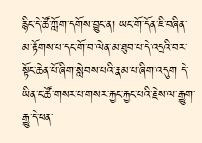རྙིང་དེ་ཚོ་ཀློག་དགོས་བྱུང་ན། ཡང་གོ་དོན་ཇི་བཞིན་མ་རྟོགས་པ་དང་གོ་བ་ལེན་མ་ཐུབ་པ་དེ་འདྲའི་བར་སྟོང་ཆེན་པོ་ཞིག་སླེབས་པའི་རྣམ་པ་ཞིག་འདུག དེ་ཡིན་ང་ཚོ་གསར་པ་གསར་རྐྱང་རྐྱང་པའི་རྗེས་ལ་རྒྱུག་རྒྱུ་དེ་ཕན་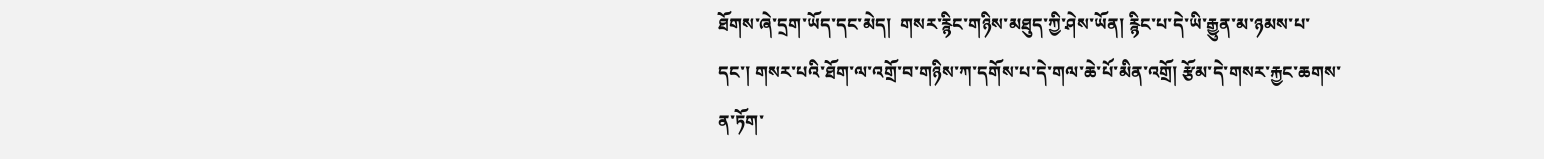ཐོགས་ཞེ་དྲག་ཡོད་དང་མེད།  གསར་རྙིང་གཉིས་མཐུད་ཀྱི་ཤེས་ཡོན། རྙིང་པ་དེ་ཡི་རྒྱུན་མ་ཉམས་པ་དང་། གསར་པའི་ཐོག་ལ་འགྲོ་བ་གཉིས་ཀ་དགོས་པ་དེ་གལ་ཆེ་པོ་མིན་འགྲོ། རྩོམ་དེ་གསར་རྐྱང་ཆགས་ན་ཏོག་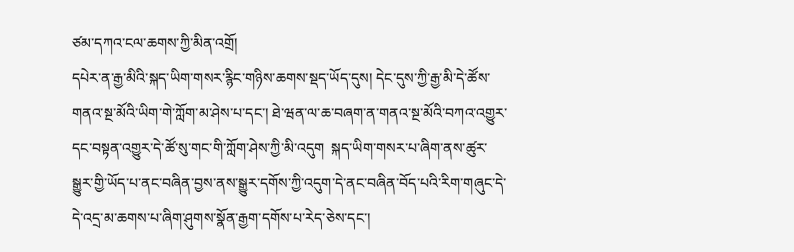ཙམ་དཀའ་ངལ་ཆགས་ཀྱི་མིན་འགྲོ།
དཔེར་ན་རྒྱ་མིའི་སྐད་ཡིག་གསར་རྙིང་གཉིས་ཆགས་སྡད་ཡོད་དུས། དེང་དུས་ཀྱི་རྒྱ་མི་དེ་ཚོས་གནའ་སྔ་མོའི་ཡིག་གེ་ཀློག་མ་ཤེས་པ་དང་། ཐེ་ཝན་ལ་ཆ་བཞག་ན་གནའ་སྔ་མོའི་བཀའ་འགྱུར་དང་བསྟན་འགྱུར་དེ་ཚོ་སུ་གང་གི་ཀློག་ཤེས་ཀྱི་མི་འདུག  སྐད་ཡིག་གསར་པ་ཞིག་ནས་ཚུར་སྒྱུར་གྱི་ཡོད་པ་ནང་བཞིན་བྱས་ནས་སྒྱུར་དགོས་ཀྱི་འདུག་དེ་ནང་བཞིན་བོད་པའི་རིག་གཞུང་དེ་དེ་འདྲ་མ་ཆགས་པ་ཞིག་ཤུགས་སྣོན་རྒྱག་དགོས་པ་རེད་ཅེས་དང་།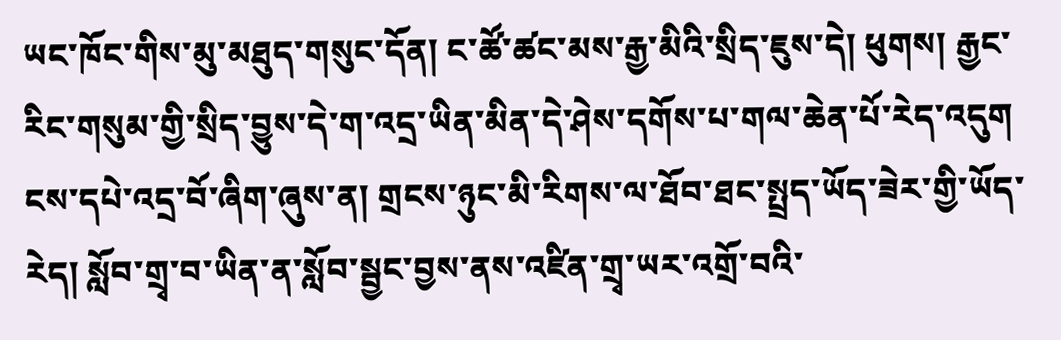ཡང་ཁོང་གིས་མུ་མཐུད་གསུང་དོན། ང་ཚོ་ཚང་མས་རྒྱ་མིའི་སྲིད་ཇུས་དེ། ཕུགས། རྒྱང་རིང་གསུམ་གྱི་སྲིད་བྱུས་དེ་ག་འདྲ་ཡིན་མིན་དེ་ཤེས་དགོས་པ་གལ་ཆེན་པོ་རེད་འདུག  ངས་དཔེ་འདྲ་བོ་ཞིག་ཞུས་ན། གྲངས་ཉུང་མི་རིགས་ལ་ཐོབ་ཐང་སྤྲད་ཡོད་ཟེར་གྱི་ཡོད་རེད། སློབ་གྲྭ་བ་ཡིན་ན་སློབ་སྦྱང་བྱས་ནས་འཛིན་གྲྭ་ཡར་འགྲོ་བའི་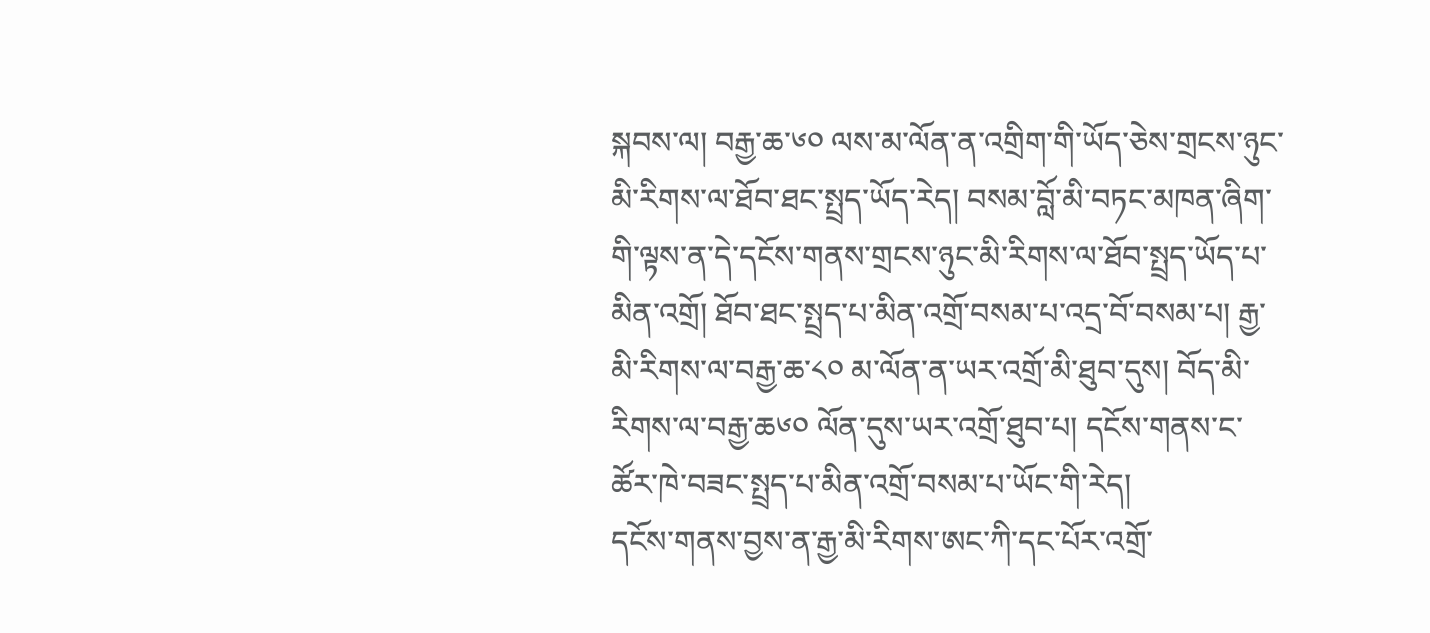སྐབས་ལ། བརྒྱ་ཆ་༦༠ ལས་མ་ལོན་ན་འགྲིག་གི་ཡོད་ཅེས་གྲངས་ཉུང་མི་རིགས་ལ་ཐོབ་ཐང་སྤྲད་ཡོད་རེད། བསམ་བློ་མི་བཏང་མཁན་ཞིག་གི་ལྟས་ན་དེ་དངོས་གནས་གྲངས་ཉུང་མི་རིགས་ལ་ཐོབ་སྤྲད་ཡོད་པ་མིན་འགྲོ། ཐོབ་ཐང་སྤྲད་པ་མིན་འགྲོ་བསམ་པ་འདྲ་བོ་བསམ་པ། རྒྱ་མི་རིགས་ལ་བརྒྱ་ཆ་༨༠ མ་ལོན་ན་ཡར་འགྲོ་མི་ཐུབ་དུས། བོད་མི་རིགས་ལ་བརྒྱ་ཆ༦༠ ལོན་དུས་ཡར་འགྲོ་ཐུབ་པ། དངོས་གནས་ང་ཚོར་ཁེ་བཟང་སྤྲད་པ་མིན་འགྲོ་བསམ་པ་ཡོང་གི་རེད།
དངོས་གནས་བྱས་ན་རྒྱ་མི་རིགས་ཨང་ཀི་དང་པོར་འགྲོ་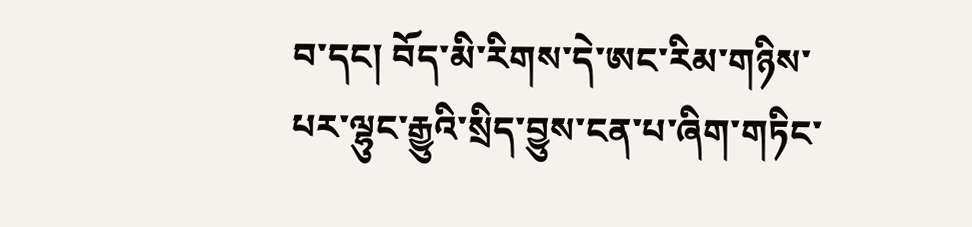བ་དང། བོད་མི་རིགས་དེ་ཨང་རིམ་གཉིས་པར་ལྷུང་རྒྱུའི་སྲིད་བྱུས་ངན་པ་ཞིག་གཏིང་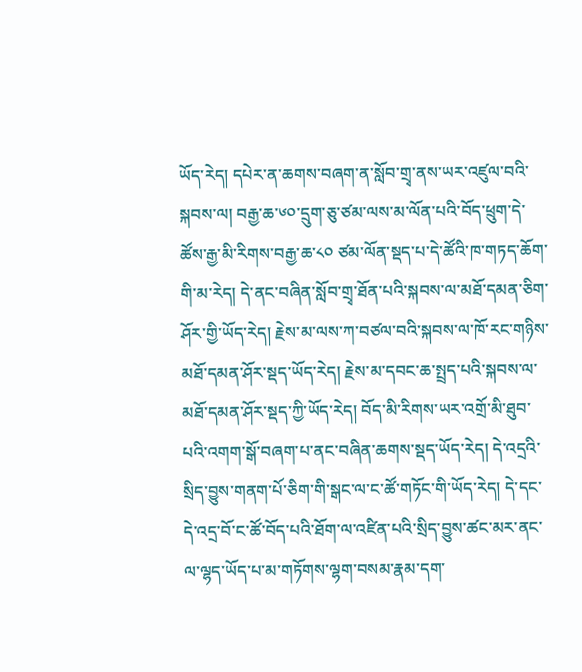ཡོད་རེད། དཔེར་ན་ཆགས་བཞག་ན་སློབ་གྲྭ་ནས་ཡར་འཛུལ་བའི་སྐབས་ལ། བརྒྱ་ཆ་༦༠་དྲུག་ཅུ་ཙམ་ལས་མ་ལོན་པའི་བོད་ཕྲུག་དེ་ཚོས་རྒྱ་མི་རིགས་བརྒྱ་ཆ་༨༠ ཙམ་ལོན་སྡད་པ་དེ་ཚོའི་ཁ་གཏད་ཆོག་གི་མ་རེད། དེ་ནང་བཞིན་སློབ་གྲྭ་ཐོན་པའི་སྐབས་ལ་མཐོ་དམན་ཅིག་ཤོར་གྱི་ཡོད་རེད། རྗེས་མ་ལས་ཀ་བཙལ་བའི་སྐབས་ལ་ཁོ་རང་གཉིས་མཐོ་དམན་ཤོར་སྡད་ཡོད་རེད། རྗེས་མ་དབང་ཆ་སྤྲད་པའི་སྐབས་ལ་མཐོ་དམན་ཤོར་སྡད་ཀྱི་ཡོད་རེད། བོད་མི་རིགས་ཡར་འགྲོ་མི་ཐུབ་པའི་འགག་སྒོ་བཞག་པ་ནང་བཞིན་ཆགས་སྡད་ཡོད་རེད། དེ་འདྲའི་སྲིད་བྱུས་གནག་པོ་ཅིག་གི་སྒང་ལ་ང་ཚོ་གཏོང་གི་ཡོད་རེད། དེ་དང་དེ་འདྲ་བོ་ང་ཚོ་བོད་པའི་ཐོག་ལ་འཛིན་པའི་སྲིད་བྱུས་ཚང་མར་ནང་ལ་ལྷད་ཡོད་པ་མ་གཏོགས་ལྷག་བསམ་རྣམ་དག་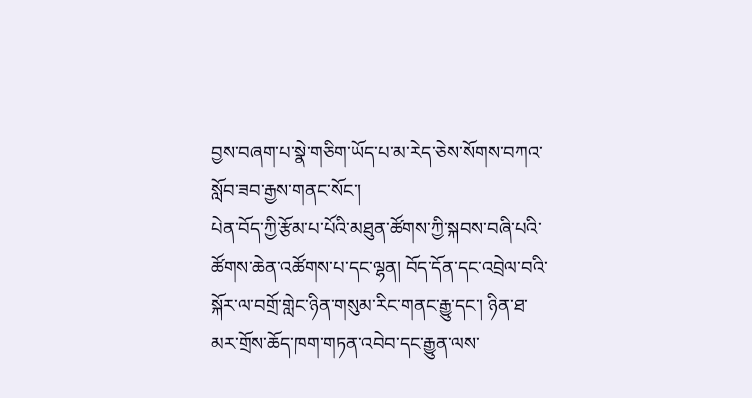བྱས་བཞག་པ་སྣེ་གཅིག་ཡོད་པ་མ་རེད་ཅེས་སོགས་བཀའ་སློབ་ཟབ་རྒྱས་གནང་སོང་།
པེན་བོད་ཀྱི་རྩོམ་པ་པོའི་མཐུན་ཚོགས་ཀྱི་སྐབས་བཞི་པའི་ཚོགས་ཆེན་འཚོགས་པ་དང་ལྷན། བོད་དོན་དང་འབྲེལ་བའི་སྐོར་ལ་བགྲོ་གླེང་ཉིན་གསུམ་རིང་གནང་རྒྱུ་དང་། ཉིན་ཐ་མར་གྲོས་ཆོད་ཁག་གཏན་འབེབ་དང་རྒྱུན་ལས་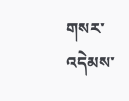གསར་འདེམས་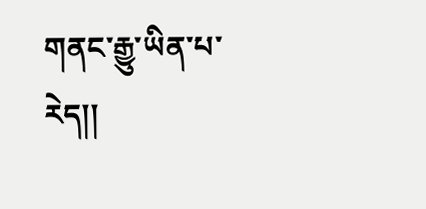གནང་རྒྱུ་ཡིན་པ་རེད།།